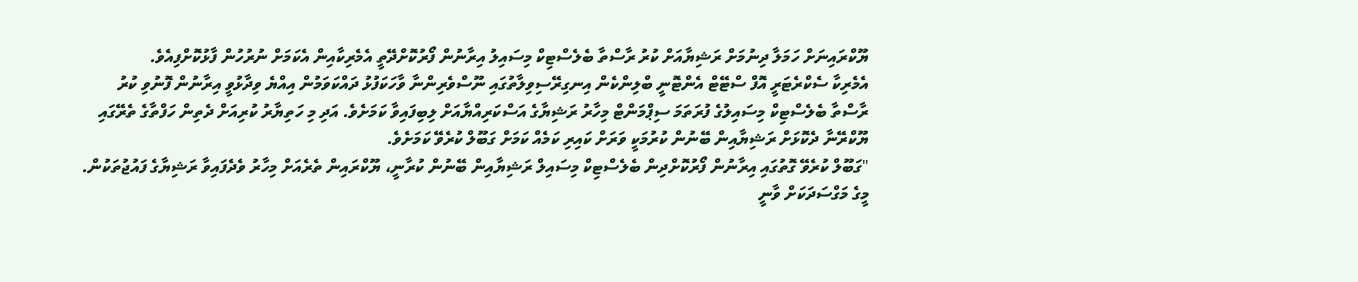ޔޫކްރައިނަށް ހަމަލާ ދިނުމަށް ރަޝިޔާއަށް ކުރު ރާސްތާ ބެލެސްޓިކް މިސައިލު އިރާނުން ފޯރުކޮށްދޭތީ އެމެރިކާއިން އެކަމަށް ނުރުހުން ފާޅުކޮށްފިއެވެ.
އެމެރިކާ ސެކްރެޓަރީ އޮފް ސްޓޭޓް އެންޓޮނީ ބްލިންކެން އިނގިރޭސިވިލާތުގައި ނޫސްވެރިންނާ ވާހަކަފުޅު ދައްކަވަމުން އިއްޔެ ވިދާޅުވީ އިރާނުން ފޮނުވި ކުރު ރާސްތާ ބެލެސްޓިކް މިސައިލުގެ ފުރަތަމަ ސިޕްމަންޓް މިހާރު ރަޝިޔާގެ އަސްކަރިއްޔާއަށް ލިބިފައިވާ ކަމަށެވެ. އަދި މި ހަތިޔާރު ކުރިއަށް ދެތިން ހަފްތާގެ ތެރޭގައި ޔޫކްރޭނާ ދެކޮޅަށް ރަޝިޔާއިން ބޭނުން ކުރުމަކީ ވަރަށް ކައިރި ކަމެއް ކަމަށް ގަބޫލް ކުރެވޭ ކަމަށެވެ.
"ގަބޫލް ކުރެވޭ ގޮތުގައި އިރާނުން ފޯރުކޮށްދިން ބެލެސްޓިކް މިސައިލް ރަޝިޔާއިން ބޭނުން ކުރާނީ، ޔޫކްރައިން ތެރެއަށް މިހާރު ވެދެފައިވާ ރަޝިޔާގެ ފައުޖުތަކުން. މީގެ މަގްސަދަކަށް ވާނީ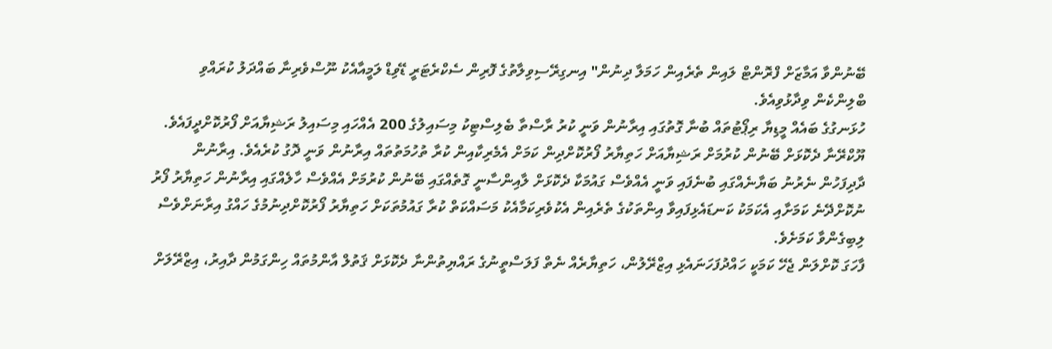ބޭނުންވާ އަމާޒަށް ފްރޮންޓް ލައިން ތެރެއިން ހަމަލާ ދިނުން" އިނގިރޭސިވިލާތުގެ ފޮރިން ސެކްރެޓަރީ ޑޭވިޑް ލަމީއާއެކު ނޫސްވެރިނާ ބައްދަލު ކުރައްވި ބްލިންކެން ވިދާޅުވިއެވެ.
ހުޅަނގުގެ ބައެއް މީޑިޔާ ރިޕޯޓުތައް ބުނާ ގޮތުގައި އިރާނުން ވަނީ ކުރު ރާސްތާ ބެލިސްޓިކު މިސައިލުގެ 200 އެއްހައި މިސައިލު ރަޝިޔާއަށް ފޯރުކޮށްދީފައެވެ.
ޔޫކްރޭނާ ދެކޮޅަށް ބޭނުން ކުރުމަށް ރަޝިޔާއަށް ހަތިޔާރު ފޯރުކޮށްދިން ކަމަށް އެމެރިކާއިން ކުރާ ތުހުމަތުތައް އިރާނުން ވަނީ ދޮގު ކުރެއެވެ. އިރާނުން ދާދިފަހުން ނެރުނު ބަޔާނެއްގައި ބުނެފައި ވަނީ އެއްވެސް ގައުމަކާ ދެކޮޅަށް ލާއިންސާނީ ގޮތެއްގައި ބޭނުން ކުރުމަށް އެއްވެސް ހާލެއްގައި އިރާނުން ހަތިޔާރު ފޯރު ނުކޮށްދޭނެ ކަމަށާއި އެކަމަކު ކަނޑައެޅިފައިވާ އިންތަކުގެ ތެރެއިން އެކުވެރިކަމާއެކު މަސައްކަތް ކުރާ ގައުމުތަކަށް ހަތިޔާރު ފޯރުކޮށްދިނުމުގެ ހައްގު އިރާނަށްވެސް ލިބިގެންވާ ކަމަށެވެ.
ފާހަގަ ކޮށްލަން ޖެހޭ ކަމަކީ ހައްދުފަހަނައެޅި އިޒްރޭލުން، ހަތިޔާރެއް ނެތް ފަލަސްތީނުގެ ރައްޔިތުންނާ ދެކޮޅަށް ޤަތުލް އާންމުތައް ހިންގަމުން ދާއިރު، އިޒްރޭލަށް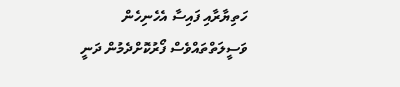ހަތިޔާރާއި ފައިސާ އެހެނިހެން ވަސީލަތްތައްވެސް ފޯރުކޮށްދެމުން ދަނީ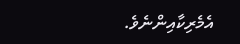އެމެރިކާއިންނެވެ.